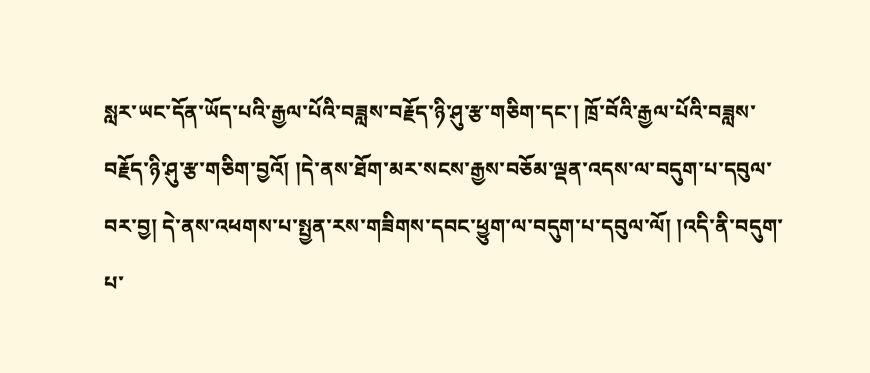སླར་ཡང་དོན་ཡོད་པའི་རྒྱལ་པོའི་བཟླས་བརྗོད་ཉི་ཤུ་རྩ་གཅིག་དང་། ཁྲོ་བོའི་རྒྱལ་པོའི་བཟླས་བརྗོད་ཉི་ཤུ་རྩ་གཅིག་བྱའོ། །དེ་ནས་ཐོག་མར་སངས་རྒྱས་བཅོམ་ལྡན་འདས་ལ་བདུག་པ་དབུལ་བར་བྱ། དེ་ནས་འཕགས་པ་སྤྱན་རས་གཟིགས་དབང་ཕྱུག་ལ་བདུག་པ་དབུལ་ལོ། །འདི་ནི་བདུག་པ་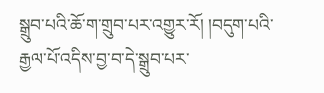སྒྲུབ་པའི་ཆོ་ག་གྲུབ་པར་འགྱུར་རོ། །བདུག་པའི་རྒྱལ་པོ་འདིས་བྱ་བ་དེ་སྒྲུབ་པར་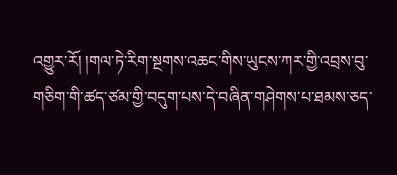འགྱུར་རོ། །གལ་ཏེ་རིག་སྔགས་འཆང་གིས་ཡུངས་ཀར་གྱི་འབྲས་བུ་གཅིག་གི་ཚད་ཙམ་གྱི་བདུག་པས་དེ་བཞིན་གཤེགས་པ་ཐམས་ཅད་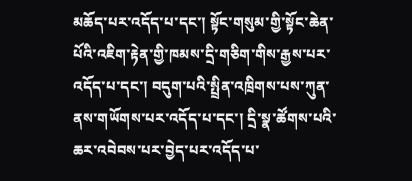མཆོད་པར་འདོད་པ་དང་། སྟོང་གསུམ་གྱི་སྟོང་ཆེན་པོའི་འཇིག་རྟེན་གྱི་ཁམས་དྲི་གཅིག་གིས་རྒྱས་པར་འདོད་པ་དང་། བདུག་པའི་སྤྲིན་འཁྲིགས་པས་ཀུན་ནས་གཡོགས་པར་འདོད་པ་དང་། དྲི་སྣ་ཚོགས་པའི་ཆར་འབེབས་པར་བྱེད་པར་འདོད་པ་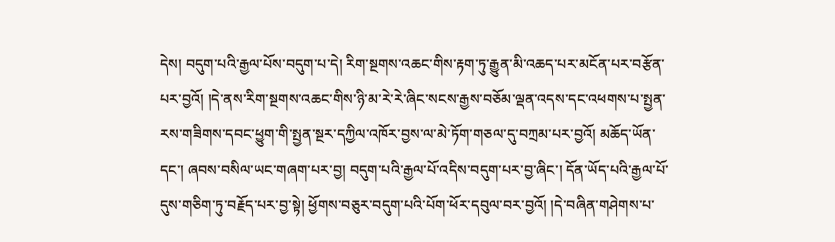དེས། བདུག་པའི་རྒྱལ་པོས་བདུག་པ་དེ། རིག་སྔགས་འཆང་གིས་རྟག་ཏུ་རྒྱུན་མི་འཆད་པར་མངོན་པར་བརྩོན་པར་བྱའོ། །དེ་ནས་རིག་སྔགས་འཆང་གིས་ཉི་མ་རེ་རེ་ཞིང་སངས་རྒྱས་བཅོམ་ལྡན་འདས་དང་འཕགས་པ་སྤྱན་རས་གཟིགས་དབང་ཕྱུག་གི་སྤྱན་སྔར་དཀྱིལ་འཁོར་བྱས་ལ་མེ་ཏོག་གཅལ་དུ་བཀྲམ་པར་བྱའོ། མཆོད་ཡོན་དང་། ཞབས་བསིལ་ཡང་གཞག་པར་བྱ། བདུག་པའི་རྒྱལ་པོ་འདིས་བདུག་པར་བྱ་ཞིང་། དོན་ཡོད་པའི་རྒྱལ་པོ་དུས་གཅིག་ཏུ་བརྗོད་པར་བྱ་སྟེ། ཕྱོགས་བཅུར་བདུག་པའི་པོག་ཕོར་དབུལ་བར་བྱའོ། །དེ་བཞིན་གཤེགས་པ་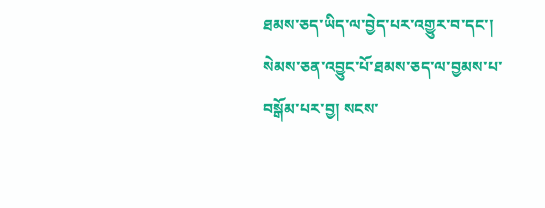ཐམས་ཅད་ཡིད་ལ་བྱེད་པར་འགྱུར་བ་དང་། སེམས་ཅན་འབྱུང་པོ་ཐམས་ཅད་ལ་བྱམས་པ་བསྒོམ་པར་བྱ། སངས་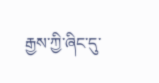རྒྱས་ཀྱི་ཞིང་དུ་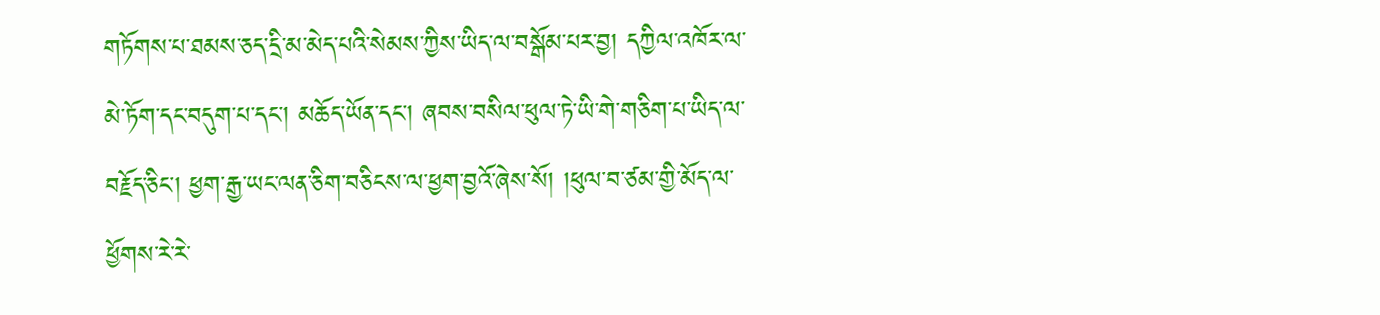གཏོགས་པ་ཐམས་ཅད་དྲི་མ་མེད་པའི་སེམས་ཀྱིས་ཡིད་ལ་བསྒོམ་པར་བྱ། དཀྱིལ་འཁོར་ལ་མེ་ཏོག་དང་བདུག་པ་དང་། མཆོད་ཡོན་དང་། ཞབས་བསིལ་ཕུལ་ཏེ་ཡི་གེ་གཅིག་པ་ཡིད་ལ་བརྗོད་ཅིང་། ཕྱག་རྒྱ་ཡང་ལན་ཅིག་བཅིངས་ལ་ཕྱག་བྱའོ་ཞེས་སོ། །ཕུལ་བ་ཙམ་གྱི་མོད་ལ་ཕྱོགས་རེ་རེ་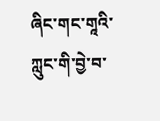ཞིང་གང་གཱའི་ཀླུང་གི་བྱེ་བ་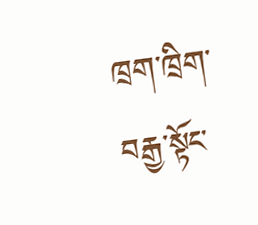ཁྲག་ཁྲིག་བརྒྱ་སྟོང་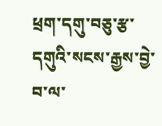ཕྲག་དགུ་བཅུ་རྩ་དགུའི་སངས་རྒྱས་བྱེ་བ་ལ་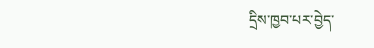དྲིས་ཁྱབ་པར་བྱེད་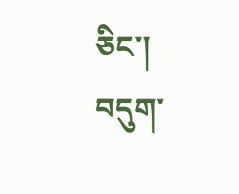ཅིང་། བདུག་